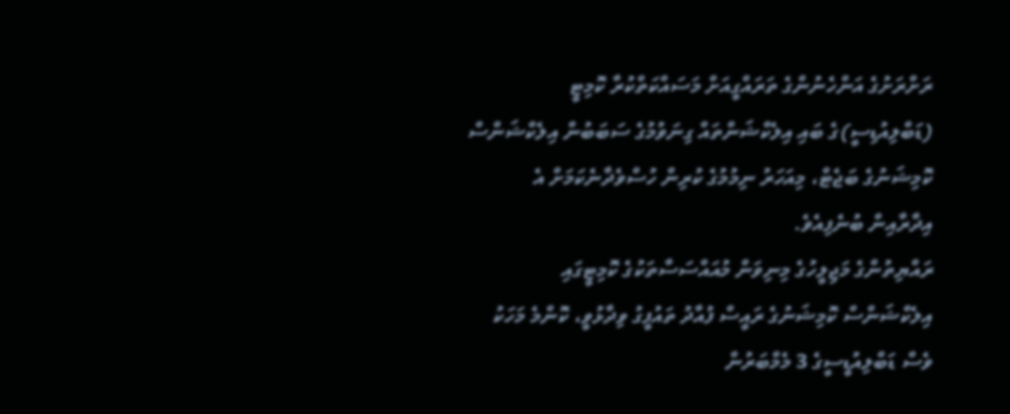ރަށްރަށުގެ އަންހެނުންގެ ތަރައްގީއަށް މަސައްކަތްކުރާ ކޮމިޓީ (ޑަބްލިއުޑިސީ)ގެ ބައި އިލެކްޝަންތައް ގިނަވުމުގެ ސަބަބުން އިލެކްޝަންސް ކޮމިޝަނުގެ ބަޖެޓް، މިއަހަރު ނިމުމުގެ ކުރިން ހުސްވެދާނެކަމަށް އެ އިދާރާއިން ބުނެފިއެވެ.
ރައްޔިތުންގެ މަޖިލީހުގެ މިނިވަން މުއައްސަސާތަކުގެ ކޮމިޓީގައި އިލެކްޝަންސް ކޮމިޝަނުގެ ރައީސް ފުއާދު ތައުފީގު ވިދާޅުވީ، ކޮންމެ މަހަކު ވެސް ޑަބްލިއުޑީސީގެ 3 މެމްބަރުން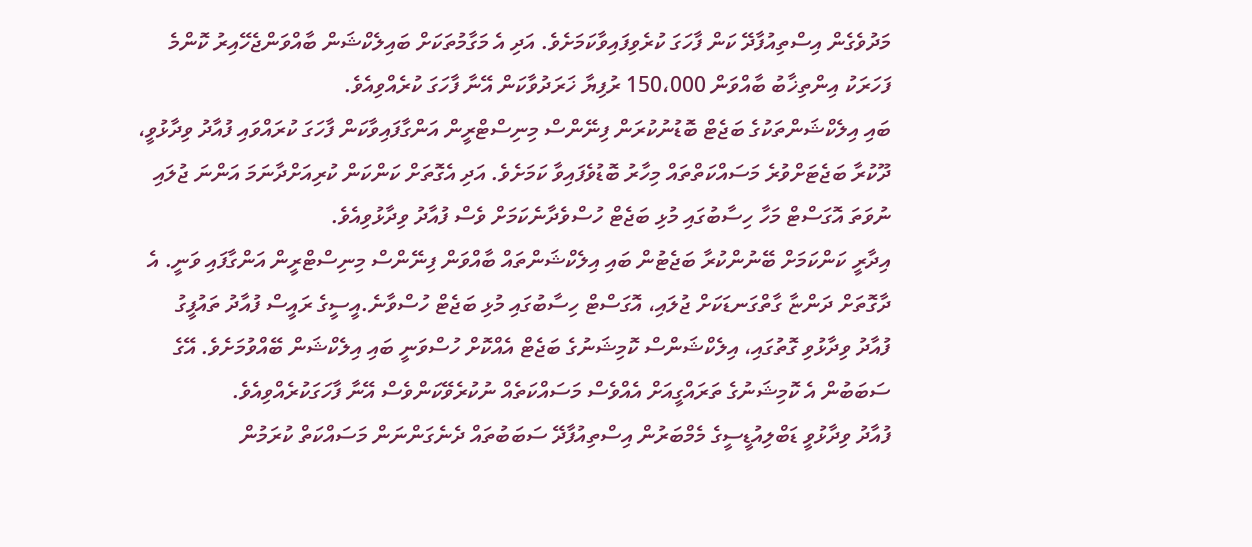މަދުވެގެން އިސްތިއުފާދޭ ކަން ފާހަގަ ކުރެވިފައިވާކަމަށެވެ. އަދި އެ މަގާމުތަކަށް ބައިލެކްޝަން ބާއްވަންޖެހޭއިރު ކޮންމެ ފަހަރަކު އިންތިޚާބު ބާއްވަން 150،000 ރުފިޔާ ޚަރަދުވާކަން އޭނާ ފާހަގަ ކުރެއްވިއެވެ.
ބައި އިލެކްޝަންތަކުގެ ބަޖެޓް ބޮޑުނުކުރަން ފިނޭންސް މިނިސްޓްރީން އަންގާފައިވާކަން ފާހަގަ ކުރައްވައި ފުއާދު ވިދާޅުވީ، ދޫކުރާ ބަޖެޓަށްވުރެ މަސައްކަތްތައް މިހާރު ބޮޑުވެފައިވާ ކަމަށެވެ. އަދި އެގޮތަށް ކަންކަން ކުރިއަށްދާނަމަ އަންނަ ޖުލައި ނުވަތަ އޮގަސްޓް މަހާ ހިސާބުގައި މުޅި ބަޖެޓް ހުސްވެދާނެކަމަށް ވެސް ފުއާދު ވިދާޅުވިއެވެ.
އިދާރީ ކަންކަމަށް ބޭނުންކުރާ ބަޖެޓުން ބައި އިލެކްޝަންތައް ބާއްވަން ފިނޭންސް މިނިސްޓްރީން އަންގާފައި ވަނީ. އެ ދާގޮތަށް ދަންޏާ ގާތްގަނޑަކަށް ޖުލައި، އޮގަސްޓް ހިސާބުގައި މުޅި ބަޖެޓް ހުސްވާނެ.އީސީގެ ރައީސް ފުއާދު ތައުފީގު
ފުއާދު ވިދާޅުވި ގޮތުގައި، އިލެކްޝަންސް ކޮމިޝަނުގެ ބަޖެޓް އެއްކޮށް ހުސްވަނީ ބައި އިލެކްޝަން ބޭއްވުމަށެވެ. އޭގެ ސަބަބުން އެ ކޮމިޝަނުގެ ތަރައްގީއަށް އެއްވެސް މަސައްކަތެއް ނުކުރެވޭކަންވެސް އޭނާ ފާހަގަކުރެއްވިއެވެ.
ފުއާދު ވިދާޅުވީ ޑަބްލިއުޑީސީގެ މެމްބަރުން އިސްތިއުފާދޭ ސަބަބުތައް ދެނެގަންނަން މަސައްކަތް ކުރަމުން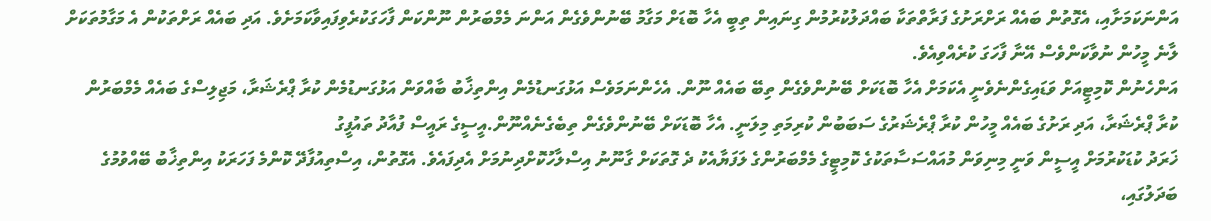އަންނަކަމަށާއި، އެގޮތުން ބައެއް ރަށްރަށުގެ ފަރާތްތަކާ ބައްދަލުކުރުމުން ގިނައިން ތިބީ އެހާ ބޮޑަށް މަގާމު ބޭނުންވެގެން އަންނަ މެމްބަރުން ނޫންކަން ފާހަގަކުރެވިފައިވާކަމަށެވެ. އަދި ބައެއް ރަށްތަކުން އެ މަގާމުތަކަށް ލާނެ މީހުން ނުވާކަންވެސް އޭނާ ފާހަގަ ކުރެއްވިއެވެ.
އަންހެނުން ކޮމިޓީއަށް ވަޑައިގެންނެވެނީ އެކަމަށް އެހާ ބޮޑަކަށް ބޭނުންވެގެން ތިބޭ ބައެއް ނޫން. އެހެންނަމަވެސް އަޅުގަނޑުމެން އިންތިޚާބު ބާއްވަން އަޅުގަނޑުމެން ކުރާ ޕްރެޝަރާ، މަޖިލިސްގެ ބައެއް މެމްބަރުން ކުރާ ޕްރެޝަރާ، އަދި ރަށުގެ ބައެއް މީހުން ކުރާ ޕްރެޝަރުގެ ސަބަބުން ކުރިމަތި މިލަނީ. އެހާ ބޮޑަކަށް ބޭނުންވެގެން ތިބެގެނެއްނޫން.އީސީގެ ރައީސް ފުއާދު ތައުފީގު
ޚަރަދު ކުޑަކުރުމަށް އީސީން ވަނީ މިނިވަން މުއައްސަސާތަކުގެ ކޮމިޓީގެ މެމްބަރުންގެ ލަފަޔާއެކު ދެ ގޮތަކަށް ގާނޫނު އިސްލާހުކޮށްދިނުމަށް އެދިފައެވެ. އެގޮތުން، އިސްތިއުފާދޭ ކޮންމެ ފަހަރަކު އިންތިޚާބު ބޭއްވުމުގެ ބަދަލުގައި،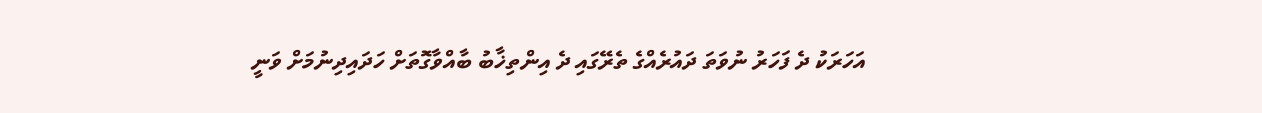އަހަރަކު ދެ ފަހަރު ނުވަތަ ދައުރެއްގެ ތެރޭގައި ދެ އިންތިޚާބު ބާއްވާގޮތަށް ހަދައިދިނުމަށް ވަނީ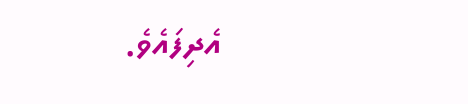އެދިފައެވެ.